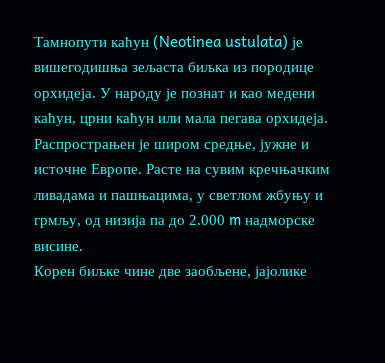Тамнопути каћун (Neotinea ustulata) је вишегодишња зељаста биљка из породице орхидеја. У народу је познат и као медени каћун, црни каћун или мала пегава орхидеја. Распрострањен је широм средње, јужне и источне Европе. Расте на сувим кречњачким ливадама и пашњацима, у светлом жбуњу и грмљу, од низија па до 2.000 m надморске висине.
Корен биљке чине две заобљене, јајолике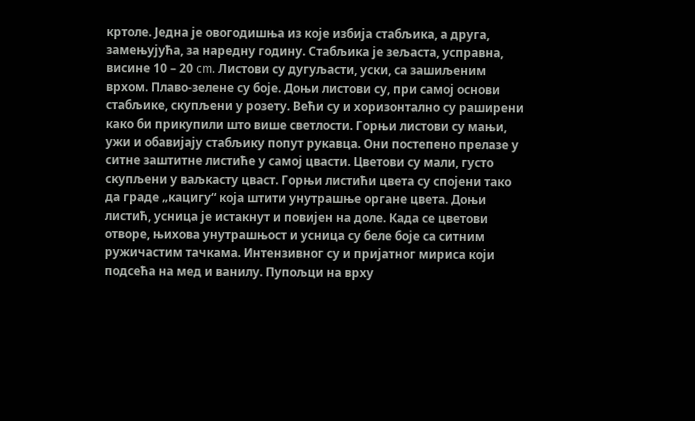кртоле. Једна је овогодишња из које избија стабљика, а друга, замењујућа, за наредну годину. Стабљика је зељаста, усправна, висине 10 – 20 cm. Листови су дугуљасти, уски, са зашиљеним врхом. Плаво-зелене су боје. Доњи листови су, при самој основи стабљике, скупљени у розету. Већи су и хоризонтално су раширени како би прикупили што више светлости. Горњи листови су мањи, ужи и обавијају стабљику попут рукавца. Они постепено прелазе у ситне заштитне листиће у самој цвасти. Цветови су мали, густо скупљени у ваљкасту цваст. Горњи листићи цвета су спојени тако да граде „кацигу“ која штити унутрашње органе цвета. Доњи листић, усница је истакнут и повијен на доле. Када се цветови отворе, њихова унутрашњост и усница су беле боје са ситним ружичастим тачкама. Интензивног су и пријатног мириса који подсећа на мед и ванилу. Пупољци на врху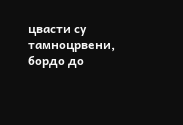цвасти су тамноцрвени, бордо до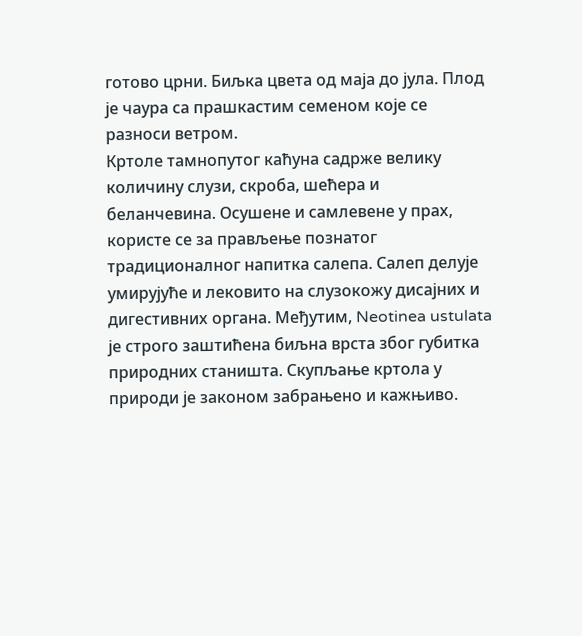готово црни. Биљка цвета од маја до јула. Плод је чаура са прашкастим семеном које се разноси ветром.
Кртоле тамнопутог каћуна садрже велику количину слузи, скроба, шећера и беланчевина. Осушене и самлевене у прах, користе се за прављење познатог традиционалног напитка салепа. Салеп делује умирујуће и лековито на слузокожу дисајних и дигестивних органа. Међутим, Neotinea ustulata је строго заштићена биљна врста због губитка природних станишта. Скупљање кртола у природи је законом забрањено и кажњиво.